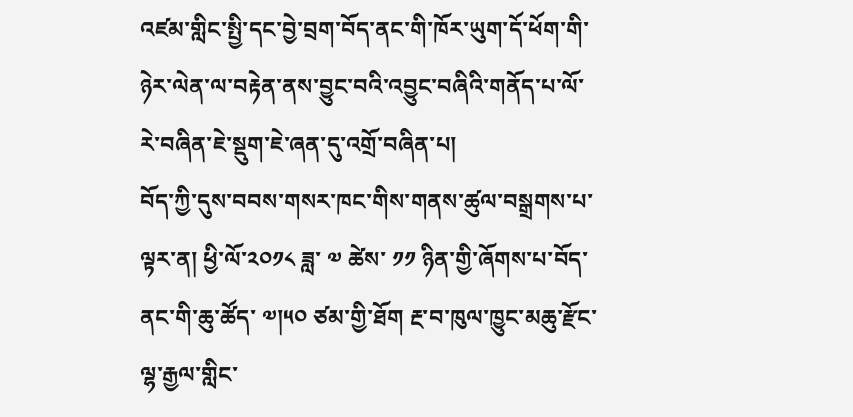འཛམ་གླིང་སྤྱི་དང་བྱེ་བྲག་བོད་ནང་གི་ཁོར་ཡུག་དོ་ཕོག་གི་ཉེར་ལེན་ལ་བརྟེན་ནས་བྱུང་བའི་འབྱུང་བཞིའི་གནོད་པ་ལོ་རེ་བཞིན་ཇེ་སྡུག་ཇེ་ཞན་དུ་འགྲོ་བཞིན་པ།
བོད་ཀྱི་དུས་བབས་གསར་ཁང་གིས་གནས་ཚུལ་བསྒྲགས་པ་ལྟར་ན། ཕྱི་ལོ་༢༠༡༨ ཟླ་ ༧ ཚེས་ ༡༡ ཉིན་གྱི་ཞོགས་པ་བོད་ནང་གི་ཆུ་ཚོད་ ༧།༥༠ ཙམ་གྱི་ཐོག རྔ་བ་ཁུལ་ཁྱུང་མཆུ་རྫོང་ལྷ་རྒྱལ་གླིང་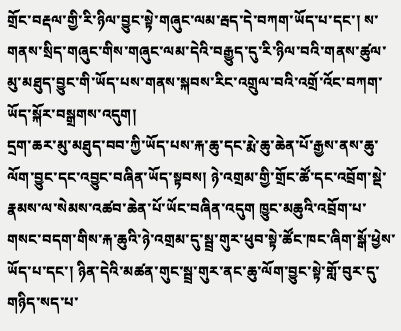གྲོང་བརྡལ་གྱི་རི་ཉིལ་བྱུང་སྟེ་གཞུང་ལམ་རྦད་དེ་བཀག་ཡོད་པ་དང་། ས་གནས་སྲིད་གཞུང་གིས་གཞུང་ལམ་དེའི་བརྒྱུད་དུ་རི་ཉིལ་བའི་གནས་ཚུལ་མུ་མཐུད་བྱུང་གི་ཡོད་པས་གནས་སྐབས་རིང་འགྲུལ་བའི་འགྲོ་འོང་བཀག་ཡོད་སྐོར་བསྒྲགས་འདུག།
དྲག་ཆར་མུ་མཐུད་བབ་ཀྱི་ཡོད་པས་རྐ་ཆུ་དང་རྨེ་ཆུ་ཆེན་པོ་རྒྱས་ནས་ཆུ་ལོག་བྱུང་དང་འབྱུང་བཞིན་ཡོད་སྟབས། ཉེ་འགྲམ་གྱི་གྲོང་ཚོ་དང་འབྲོག་སྡེ་རྣམས་ལ་སེམས་འཚབ་ཆེན་པོ་ཡོང་བཞིན་འདུག ཁྱུང་མཆུའི་འབྲོག་པ་གསང་བདག་གིས་རྐ་ཆུའི་ཉེ་འགྲམ་དུ་སྦྲ་གུར་ཕུབ་སྟེ་ཚོང་ཁང་ཞིག་སྒོ་ཕྱེས་ཡོད་པ་དང་། ཉིན་དེའི་མཚན་གུང་སྦྲ་གུར་ནང་ཆུ་ལོག་བྱུང་སྟེ་གློ་བུར་དུ་གཉིད་སད་པ་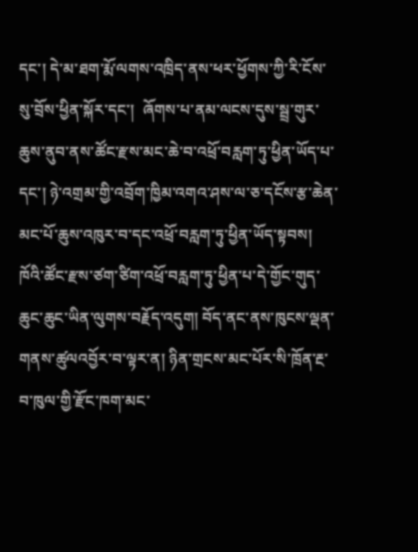དང་། དེ་མ་ཐག་རྨོ་ལགས་འཁྲིད་ནས་ཕར་ཕྱོགས་ཀྱི་རི་ངོས་སུ་བྲོས་ཕྱིན་སྐོར་དང་།  ཞོགས་པ་ནམ་ལངས་དུས་སྦྲ་གུར་ཆུས་ནུབ་ནས་ཚོང་རྫས་མང་ཆེ་བ་འཕྲོ་བརླག་ཏུ་ཕྱིན་ཡོད་པ་དང་། ཉེ་འགྲམ་གྱི་འབྲོག་ཁྱིམ་འགའ་ཤས་ལ་ཅ་དངོས་རྩ་ཆེན་མང་པོ་ཆུས་འཁུར་བ་དང་འཕྲོ་བརླག་ཏུ་ཕྱིན་ཡོད་སྟབས། ཁོའི་ཚོང་རྫས་ཙག་ཙིག་འཕྲོ་བརླག་ཏུ་ཕྱིན་པ་དེ་གྱོང་གུད་ཆུང་ཆུང་ཡིན་ལུགས་བརྗོད་འདུག། བོད་ནང་ནས་ཁུངས་ལྡན་གནས་ཚུལའབྱོར་བ་ལྟར་ན། ཉིན་གྲངས་མང་པོར་སི་ཁྲོན་རྔ་བ་ཁུལ་གྱི་རྫོང་ཁག་མང་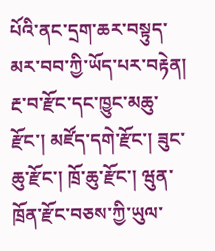པོའི་ནང་དྲག་ཆར་བསྟུད་མར་བབ་ཀྱི་ཡོད་པར་བརྟེན། རྔ་བ་རྫོང་དང་ཁྱུང་མཆུ་རྫོང་། མཛོད་དགེ་རྫོང་། ཟུང་ཆུ་རྫོང་། ཁྲོ་ཆུ་རྫོང་། ཝུན་ཁྲོན་རྫོང་བཅས་ཀྱི་ཡུལ་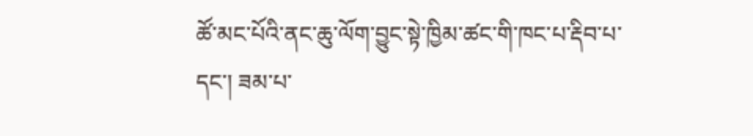ཚོ་མང་པོའི་ནང་ཆུ་ལོག་བྱུང་སྟེ་ཁྱིམ་ཚང་གི་ཁང་པ་རྡིབ་པ་དང་། ཟམ་པ་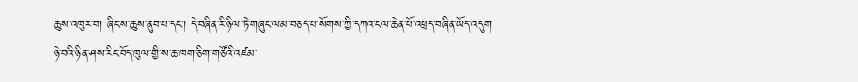ཆུས་འཁུར་བ། ཞིང་ས་ཆུས་ནུབ་པ་དང་། དེ་བཞིན་རི་ཉིལ་ཏེ་གཞུང་ལམ་བཅད་པ་སོགས་ཀྱི་དཀའ་ངལ་ཆེན་པོ་འཕྲད་བཞིན་ཡོད་འདུག
ཉེ་བའི་ཉིན་ཤས་རིང་བོད་ཁུལ་གྱི་ས་ཆ་ཁག་ཅིག་གཙོའི་འཛམ་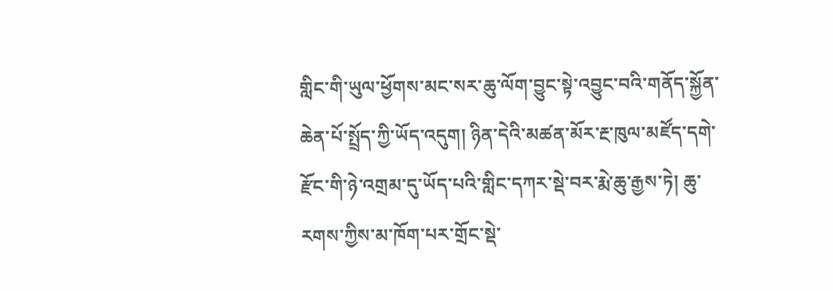གླིང་གི་ཡུལ་ཕྱོགས་མང་སར་ཆུ་ལོག་བྱུང་སྟེ་འབྱུང་བའི་གནོད་སྐྱོན་ཆེན་པོ་སྤྲོད་ཀྱི་ཡོད་འདུག། ཉིན་དེའི་མཚན་མོར་རྔ་ཁུལ་མཛོད་དགེ་རྫོང་གི་ཉེ་འགྲམ་དུ་ཡོད་པའི་གླིང་དཀར་སྡེ་བར་རྨེ་ཆུ་རྒྱས་ཏེ། ཆུ་རགས་ཀྱིས་མ་ཁོག་པར་གྲོང་སྡེ་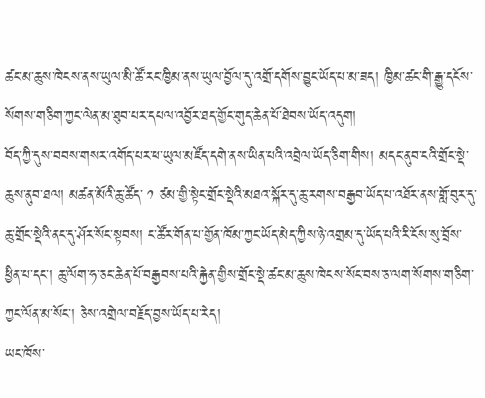ཚང་མ་ཆུས་ཁེངས་ནས་ཡུལ་མི་ཚོ་རང་ཁྱིམ་ནས་ཡུལ་བྱོལ་དུ་འགྲོ་དགོས་བྱུང་ཡོད་པ་མ་ཟད། ཁྱིམ་ཚང་གི་རྒྱུ་དངོས་སོགས་གཅིག་ཀྱང་ལེན་མ་ཐུབ་པར་དཔལ་འབྱོར་ཐད་གྱོང་གུད་ཆེན་པོ་ཐེབས་ཡོད་འདུག།
བོད་ཀྱི་དུས་བབས་གསར་འགོད་པར་ཕ་ཡུལ་མཛོད་དགེ་ནས་ཡིན་པའི་འབྲེལ་ཡོད་ཅིག་གིས། མདང་ནུབ་ངའི་གྲོང་སྡེ་ཆུས་ནུབ་ཐལ། མཚན་མོའི་ཆུ་ཚོད་ ༡ ཙམ་གྱི་སྟེང་གྲོང་སྡེའི་མཐའ་སྐོར་དུ་ཆུ་རགས་བརྒྱབ་ཡོད་པ་འཐོར་ནས་གློ་བུར་དུ་ཆུ་གྲོང་སྡེའི་ནང་དུ་ཤོར་སོང་སྟབས། ང་ཚོར་གོན་པ་གྱོན་ཁོམ་ཀྱང་ཡོད་མེད་ཀྱིས་ཉེ་འགྲམ་དུ་ཡོད་པའི་རི་ངོས་སུ་བྲོས་ཕྱིན་པ་དང་། ཆུ་ལོག་ཧ་ཅང་ཆེན་པོ་བརྒྱབས་པའི་རྐྱེན་གྱིས་གྲོང་སྡེ་ཚང་མ་ཆུས་ཁེངས་སོང་བས་ཅ་ལག་སོགས་གཅིག་ཀྱང་ལོན་མ་སོང་། ཅེས་འགྲེལ་བརྗོད་བྱས་ཡོད་པ་རེད།
ཡང་ཁོས་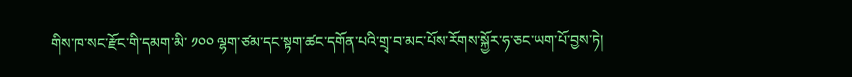གིས་ཁ་སང་རྫོང་གི་དམག་མི་ ༡༠༠ ལྷག་ཙམ་དང་སྟག་ཚང་དགོན་པའི་གྲྭ་བ་མང་པོས་རོགས་སྐྱོར་ཧ་ཅང་ཡག་པོ་བྱས་ཏེ།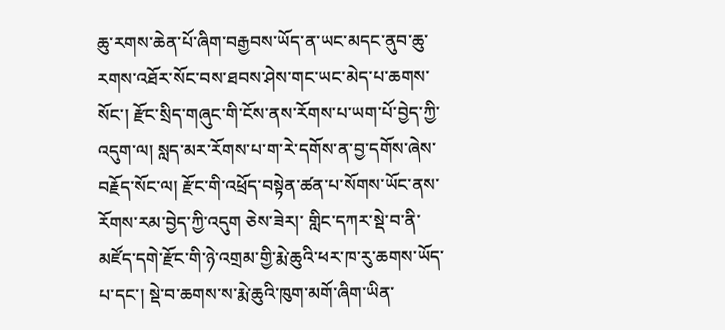ཆུ་རགས་ཆེན་པོ་ཞིག་བརྒྱབས་ཡོད་ན་ཡང་མདང་ནུབ་ཆུ་རགས་འཐོར་སོང་བས་ཐབས་ཤེས་གང་ཡང་མེད་པ་ཆགས་སོང་། རྫོང་སྲིད་གཞུང་གི་ངོས་ནས་རོགས་པ་ཡག་པོ་བྱེད་ཀྱི་འདུག་ལ། སླད་མར་རོགས་པ་ག་རེ་དགོས་ན་བྱ་དགོས་ཞེས་བརྗོད་སོང་ལ། རྫོང་གི་འཕྲོད་བསྟེན་ཚན་པ་སོགས་ཡོང་ནས་རོགས་རམ་བྱེད་ཀྱི་འདུག ཅེས་ཟེར།་ གླིང་དཀར་སྡེ་བ་ནི་མཛོད་དགེ་རྫོང་གི་ཉེ་འགྲམ་གྱི་རྨེ་ཆུའི་ཕར་ཁ་རུ་ཆགས་ཡོད་པ་དང་། སྡེ་བ་ཆགས་ས་རྨེ་ཆུའི་ཁུག་མགོ་ཞིག་ཡིན་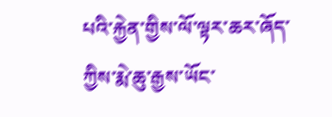པའི་རྐྱེན་གྱིས་ལོ་ལྟར་ཆར་ཞོད་ཀྱིས་རྨེ་ཆུ་རྒྱས་ཡོང་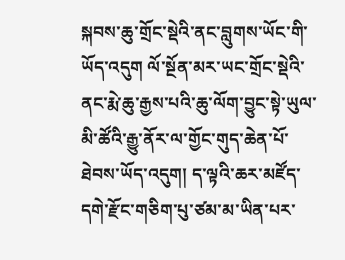སྐབས་ཆུ་གྲོང་སྡེའི་ནང་བླུགས་ཡོང་གི་ཡོད་འདུག ལོ་སྔོན་མར་ཡང་གྲོང་སྡེའི་ནང་རྨེ་ཆུ་རྒྱས་པའི་ཆུ་ལོག་བྱུང་སྟེ་ཡུལ་མི་ཚོའི་རྒྱུ་ནོར་ལ་གྱོང་གུད་ཆེན་པོ་ཐེབས་ཡོད་འདུག། ད་ལྟའི་ཆར་མཛོད་དགེ་རྫོང་གཅིག་པུ་ཙམ་མ་ཡིན་པར་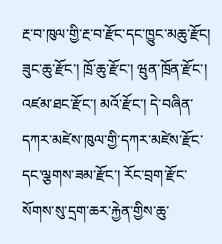རྔ་བ་ཁུལ་གྱི་རྔ་བ་རྫོང་དང་ཁྱུང་མཆུ་རྫོང། ཟུང་ཆུ་རྫོང་། ཁྲོ་ཆུ་རྫོང་། ཝུན་ཁྲོན་རྫོང་། འཛམ་ཐང་རྫོང་། མའོ་རྫོང་། དེ་བཞིན་དཀར་མཛེས་ཁུལ་གྱི་དཀར་མཛེས་རྫོང་དང་ལྕགས་ཟམ་རྫོང་། རོང་བྲག་རྫོང་སོགས་སུ་དྲག་ཆར་རྐྱེན་གྱིས་ཆུ་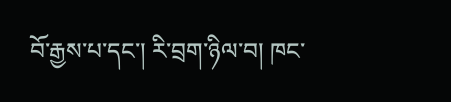བོ་རྒྱས་པ་དང་། རི་བྲག་ཉིལ་བ། ཁང་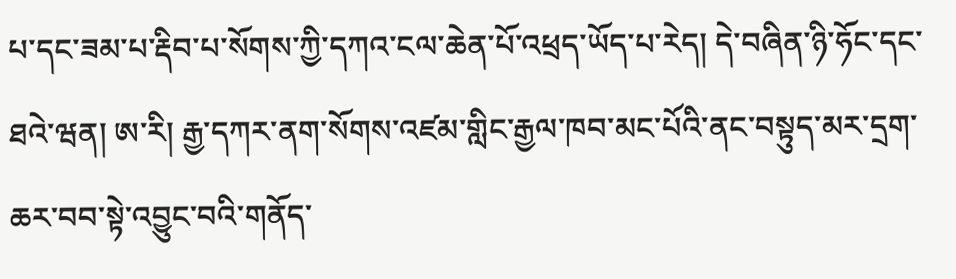པ་དང་ཟམ་པ་རྡིབ་པ་སོགས་ཀྱི་དཀའ་ངལ་ཆེན་པོ་འཕྲད་ཡོད་པ་རེད། དེ་བཞིན་ཉི་ཧོང་དང་ཐའེ་ཝན། ཨ་རི། རྒྱ་དཀར་ནག་སོགས་འཛམ་གླིང་རྒྱལ་ཁབ་མང་པོའི་ནང་བསྟུད་མར་དྲག་ཆར་བབ་སྟེ་འབྱུང་བའི་གནོད་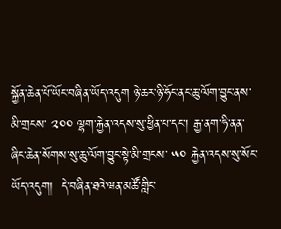སྐྱོན་ཆེན་པོ་ཡོང་བཞིན་ཡོད་འདུག ཉེ་ཆར་ཉི་ཧོང་ནང་ཆུ་ལོག་བྱུང་ནས་མི་གྲངས་ ༢༠༠ ལྷག་རྐྱེན་འདས་སུ་ཕྱིན་པ་དང་། རྒྱ་ནག་ཧི་ནན་ཞིང་ཆེན་སོགས་སུ་ཆུ་ལོག་བྱུང་སྟེ་མི་གྲངས་ ༥༠ རྐྱེན་འདས་སུ་སོང་ཡོད་འདུག།  དེ་བཞིན་ཐའེ་ཝན་མཚོ་གླིང་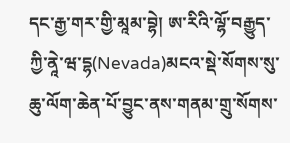དང་རྒྱ་གར་གྱི་མཱམ་བྷེ། ཨ་རིའི་ལྷོ་བརྒྱུད་ཀྱི་ནཱེ་ཝ་དྷ(Nevada)མངའ་སྡེ་སོགས་སུ་ཆུ་ལོག་ཆེན་པོ་བྱུང་ནས་གནམ་གྲུ་སོགས་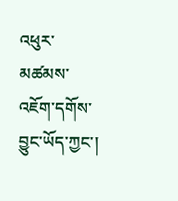འཕུར་མཚམས་འཇོག་དགོས་བྱུང་ཡོད་ཀྱང་།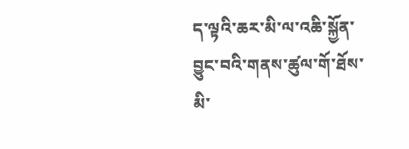ད་ལྟའི་ཆར་མི་ལ་འཆི་སྐྱོན་བྱུང་བའི་གནས་ཚུལ་གོ་ཐོས་མི་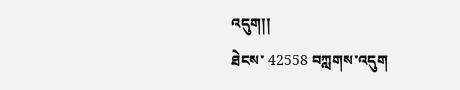འདུག།།
ཐེངས་ 42558 བཀླགས་འདུག